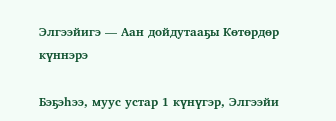Элгээйигэ — Аан дойдутааҕы Көтөрдөр күннэрэ

Бэҕэһээ, муус устар 1 күнүгэр, Элгээйи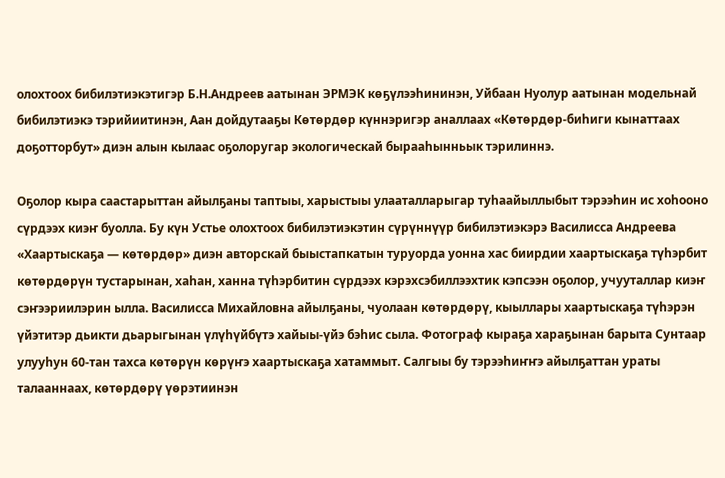олохтоох бибилэтиэкэтигэр Б.Н.Андреев аатынан ЭРМЭК көҕүлээһининэн, Уйбаан Нуолур аатынан модельнай бибилэтиэкэ тэрийиитинэн, Аан дойдутааҕы Көтөрдөр күннэригэр аналлаах «Көтөрдөр-биһиги кынаттаах доҕотторбут» диэн алын кылаас оҕолоругар экологическай бырааһынньык тэрилиннэ.

Оҕолор кыра саастарыттан айылҕаны таптыы, харыстыы улааталларыгар туһаайыллыбыт тэрээһин ис хоһооно сүрдээх киэҥ буолла. Бу күн Устье олохтоох бибилэтиэкэтин сүрүннүүр бибилэтиэкэрэ Василисса Андреева «Хаартыскаҕа — көтөрдөр» диэн авторскай быыстапкатын туруорда уонна хас биирдии хаартыскаҕа түһэрбит көтөрдөрүн тустарынан, хаһан, ханна түһэрбитин сүрдээх кэрэхсэбиллээхтик кэпсээн оҕолор, учууталлар киэҥ сэҥээриилэрин ылла. Василисса Михайловна айылҕаны, чуолаан көтөрдөрү, кыыллары хаартыскаҕа түһэрэн үйэтитэр дьикти дьарыгынан үлүһүйбүтэ хайыы-үйэ бэһис сыла. Фотограф кыраҕа хараҕынан барыта Сунтаар улууһун 60-тан тахса көтөрүн көрүҥэ хаартыскаҕа хатаммыт. Салгыы бу тэрээһиҥҥэ айылҕаттан ураты талааннаах, көтөрдөрү үөрэтиинэн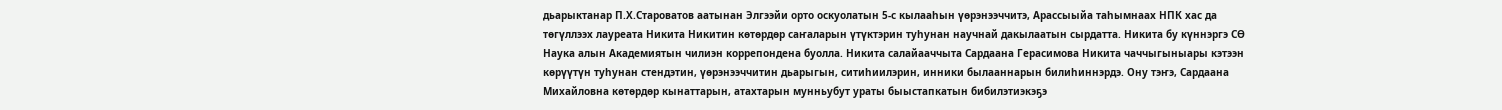дьарыктанар П.Х.Староватов аатынан Элгээйи орто оскуолатын 5-с кылааһын үөрэнээччитэ, Арассыыйа таһымнаах НПК хас да төгүллээх лауреата Никита Никитин көтөрдөр саҥаларын үтүктэрин туһунан научнай дакылаатын сырдатта. Никита бу күннэргэ СӨ Наука алын Академиятын чилиэн коррепондена буолла. Никита салайааччыта Сардаана Герасимова Никита чаччыгыныары кэтээн көрүүтүн туһунан стендэтин, үөрэнээччитин дьарыгын, ситиһиилэрин, инники былааннарын билиһиннэрдэ. Ону тэҥэ, Сардаана Михайловна көтөрдөр кынаттарын, атахтарын мунньубут ураты быыстапкатын бибилэтиэкэҕэ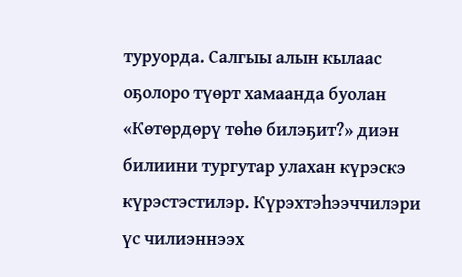туруорда. Салгыы алын кылаас оҕолоро түөрт хамаанда буолан «Көтөрдөрү төһө билэҕит?» диэн билиини тургутар улахан күрэскэ күрэстэстилэр. Күрэхтэһээччилэри үс чилиэннээх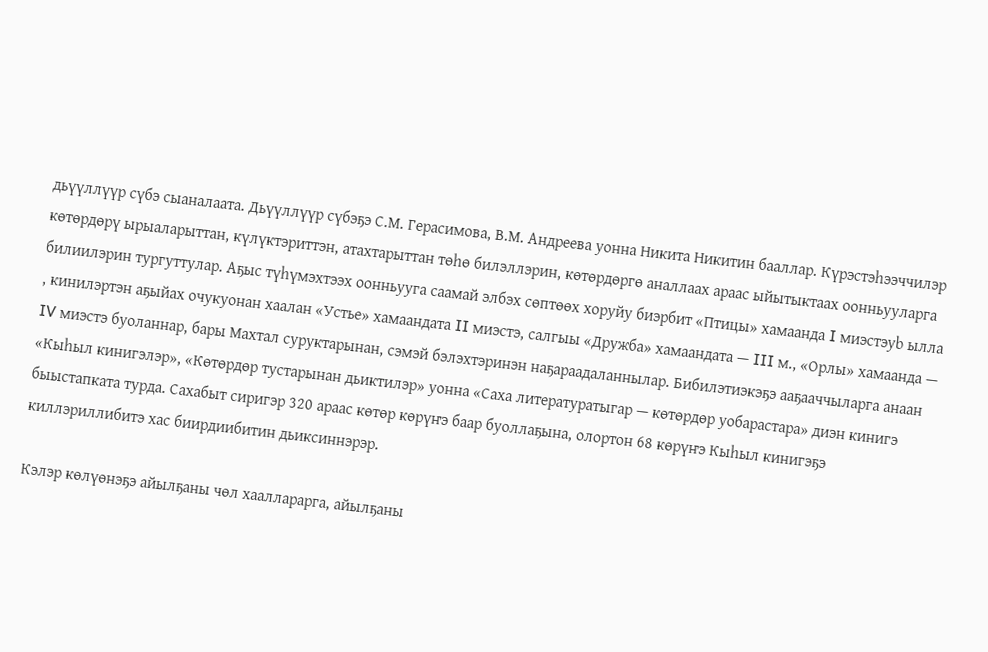дьүүллүүр сүбэ сыаналаата. Дьүүллүүр сүбэҕэ С.М. Герасимова, В.М. Андреева уонна Никита Никитин бааллар. Күрэстэһээччилэр көтөрдөрү ырыаларыттан, күлүктэриттэн, атахтарыттан төһө билэллэрин, көтөрдөргө аналлаах араас ыйытыктаах оонньууларга билиилэрин тургуттулар. Аҕыс түһүмэхтээх оонньууга саамай элбэх сөптөөх хоруйу биэрбит «Птицы» хамаанда I миэстэyb ылла , кинилэртэн аҕыйах очукуонан хаалан «Устье» хамаандата II миэстэ, салгыы «Дружба» хамаандата — III м., «Орлы» хамаанда — IV миэстэ буоланнар, бары Махтал суруктарынан, сэмэй бэлэхтэринэн наҕараадаланнылар. Бибилэтиэкэҕэ ааҕааччыларга анаан «Кыһыл кинигэлэр», «Көтөрдөр тустарынан дьиктилэр» уонна «Саха литературатыгар — көтөрдөр уобарастара» диэн кинигэ быыстапката турда. Сахабыт сиригэр 320 араас көтөр көрүҥэ баар буоллаҕына, олортон 68 көрүҥэ Кыһыл кинигэҕэ киллэриллибитэ хас биирдиибитин дьиксиннэрэр.

Кэлэр көлүөнэҕэ айылҕаны чөл хаалларарга, айылҕаны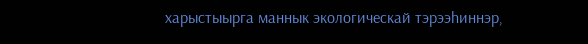харыстыырга маннык экологическай тэрээһиннэр,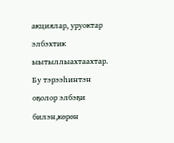акциялар, уруоктар элбэхтик ыытыллыахтаахтар. Бу тэрээһинтэн оҕолор элбэҕи билэн,көрөн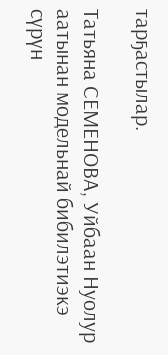тарҕастылар.

Татьяна СЕМЕНОВА, Уйбаан Нуолур аатынан модельнай бибилэтиэкэ сүрүн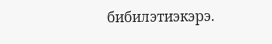бибилэтиэкэрэ.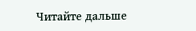Читайте дальше